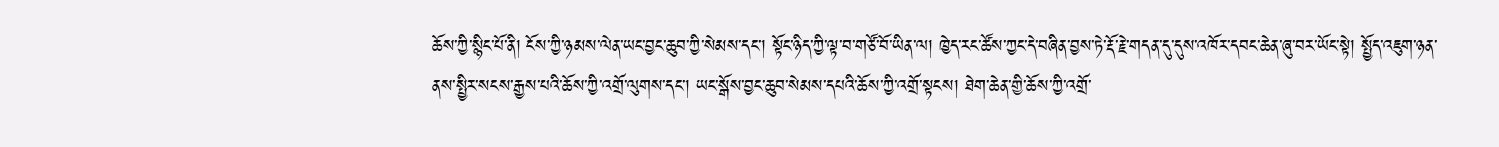ཆོས་ཀྱི་སྙིང་པོ་ནི། ངོས་ཀྱི་ཉམས་ལེན་ཡང་བྱང་ཆུབ་ཀྱི་སེམས་དང་། སྟོང་ཉིད་ཀྱི་ལྟ་བ་གཙོ་བོ་ཡིན་ལ། ཁྱེད་རང་ཚོས་ཀྱང་དེ་བཞིན་བྱས་ཏེ་རྡོ་རྗེ་གདན་དུ་དུས་འཁོར་དབང་ཆེན་ཞུ་བར་ཡོང་སྟེ། སྤྱོད་འཇུག་ཉན་ནས་སྤྱིར་སངས་རྒྱས་པའི་ཆོས་ཀྱི་འགྲོ་ལུགས་དང་། ཡང་སྒོས་བྱང་ཆུབ་སེམས་དཔའི་ཆོས་ཀྱི་འགྲོ་སྟངས། ཐེག་ཆེན་གྱི་ཆོས་ཀྱི་འགྲོ་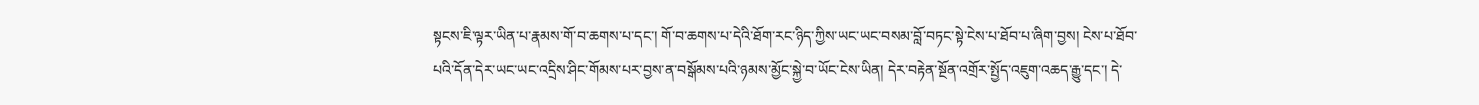སྟངས་ཇི་ལྟར་ཡིན་པ་རྣམས་གོ་བ་ཆགས་པ་དང་། གོ་བ་ཆགས་པ་དེའི་ཐོག་རང་ཉིད་ཀྱིས་ཡང་ཡང་བསམ་བློ་བཏང་སྟེ་ངེས་པ་ཐོབ་པ་ཞིག་བྱས། ངེས་པ་ཐོབ་པའི་དོན་དེར་ཡང་ཡང་འདྲིས་ཤིང་གོམས་པར་བྱས་ན་བསྒོམས་པའི་ཉམས་མྱོང་སྐྱེ་བ་ཡོང་ངེས་ཡིན། དེར་བརྟེན་སྔོན་འགྲོར་སྤྱོད་འཇུག་འཆད་རྒྱུ་དང་། དེ་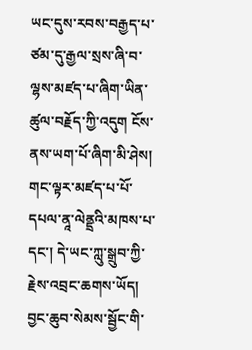ཡང་དུས་རབས་བརྒྱད་པ་ཙམ་དུ་རྒྱལ་སྲས་ཞི་བ་ལྷས་མཛད་པ་ཞིག་ཡིན་ཚུལ་བརྗོད་ཀྱི་འདུག ངོས་ནས་ཡག་པོ་ཞིག་མི་ཤེས། གང་ལྟར་མཛད་པ་པོ་དཔལ་ནཱ་ལེནྡྲའི་མཁས་པ་དང་། དེ་ཡང་ཀླུ་སྒྲུབ་ཀྱི་རྗེས་འབྲང་ཆགས་ཡོད། བྱང་ཆུབ་སེམས་སྦྱོང་གི་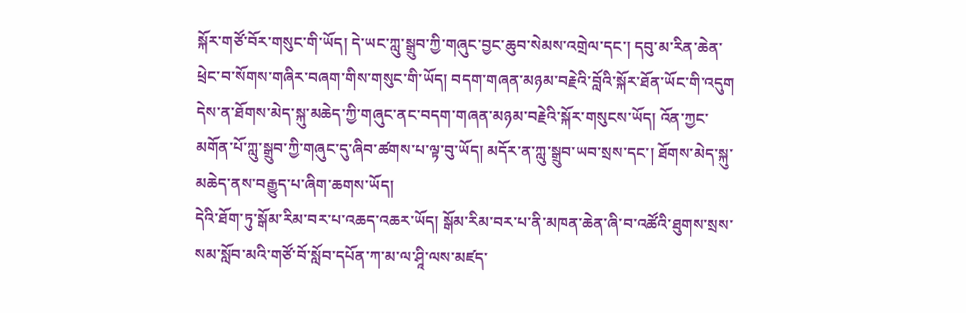སྐོར་གཙོ་བོར་གསུང་གི་ཡོད། དེ་ཡང་ཀླུ་སྒྲུབ་ཀྱི་གཞུང་བྱང་ཆུབ་སེམས་འགྲེལ་དང་། དབུ་མ་རིན་ཆེན་ཕྲེང་བ་སོགས་གཞིར་བཞག་གིས་གསུང་གི་ཡོད། བདག་གཞན་མཉམ་བརྗེའི་བློའི་སྐོར་ཐོན་ཡོང་གི་འདུག དེས་ན་ཐོགས་མེད་སྐུ་མཆེད་ཀྱི་གཞུང་ནང་བདག་གཞན་མཉམ་བརྗེའི་སྐོར་གསུངས་ཡོད། འོན་ཀྱང་མགོན་པོ་ཀླུ་སྒྲུབ་ཀྱི་གཞུང་དུ་ཞིབ་ཚགས་པ་ལྟ་བུ་ཡོད། མདོར་ན་ཀླུ་སྒྲུབ་ཡབ་སྲས་དང་། ཐོགས་མེད་སྐུ་མཆེད་ནས་བརྒྱུད་པ་ཞིག་ཆགས་ཡོད།
དེའི་ཐོག་ཏུ་སྒོམ་རིམ་བར་པ་འཆད་འཆར་ཡོད། སྒོམ་རིམ་བར་པ་ནི་མཁན་ཆེན་ཞི་བ་འཚོའི་ཐུགས་སྲས་སམ་སློབ་མའི་གཙོ་བོ་སློབ་དཔོན་ཀ་མ་ལ་ཤཱི་ལས་མཛད་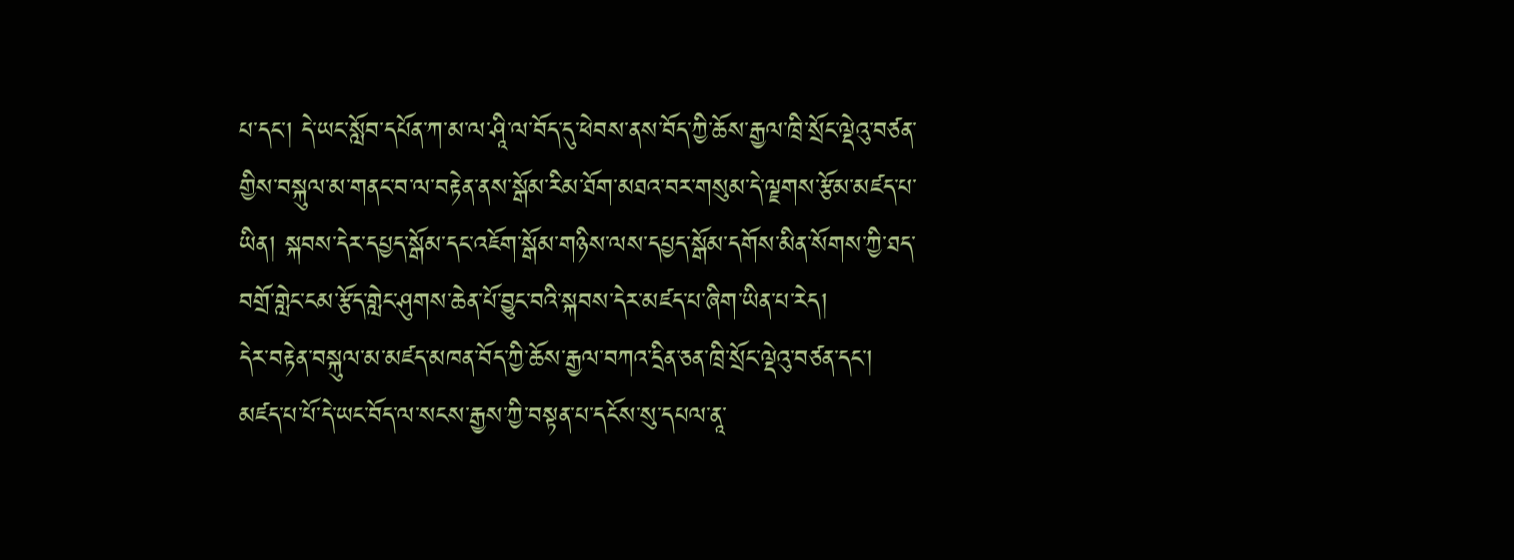པ་དང་། དེ་ཡང་སློབ་དཔོན་ཀ་མ་ལ་ཤཱི་ལ་བོད་དུ་ཕེབས་ནས་བོད་ཀྱི་ཆོས་རྒྱལ་ཁྲི་སྲོང་ལྡེའུ་བཙན་གྱིས་བསྐུལ་མ་གནང་བ་ལ་བརྟེན་ནས་སྒོམ་རིམ་ཐོག་མཐའ་བར་གསུམ་དེ་ལྗགས་རྩོམ་མཛད་པ་ཡིན། སྐབས་དེར་དཔྱད་སྒོམ་དང་འཇོག་སྒོམ་གཉིས་ལས་དཔྱད་སྒོམ་དགོས་མིན་སོགས་ཀྱི་ཐད་བགྲོ་གླེང་ངམ་རྩོད་གླེང་ཤུགས་ཆེན་པོ་བྱུང་བའི་སྐབས་དེར་མཛད་པ་ཞིག་ཡིན་པ་རེད།
དེར་བརྟེན་བསྐུལ་མ་མཛད་མཁན་བོད་ཀྱི་ཆོས་རྒྱལ་བཀའ་དྲིན་ཅན་ཁྲི་སྲོང་ལྡེའུ་བཙན་དང་། མཛད་པ་པོ་དེ་ཡང་བོད་ལ་སངས་རྒྱས་ཀྱི་བསྟན་པ་དངོས་སུ་དཔལ་ནཱ་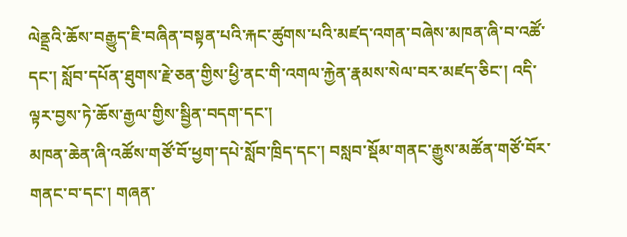ལེནྡྲའི་ཆོས་བརྒྱུད་ཇི་བཞིན་བསྟན་པའི་རྐང་ཚུགས་པའི་མཛད་འགན་བཞེས་མཁན་ཞི་བ་འཚོ་དང་། སློབ་དཔོན་ཐུགས་རྗེ་ཅན་གྱིས་ཕྱི་ནང་གི་འགལ་རྐྱེན་རྣམས་སེལ་བར་མཛད་ཅིང་། འདི་ལྟར་བྱས་ཏེ་ཆོས་རྒྱལ་གྱིས་སྦྱིན་བདག་དང་།
མཁན་ཆེན་ཞི་འཚོས་གཙོ་བོ་ཕྱག་དཔེ་སློབ་ཁྲིད་དང་། བསླབ་སྡོམ་གནང་རྒྱུས་མཚོན་གཙོ་བོར་གནང་བ་དང་། གཞན་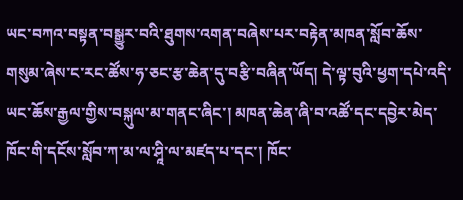ཡང་བཀའ་བསྟན་བསྒྱུར་བའི་ཐུགས་འགན་བཞེས་པར་བརྟེན་མཁན་སློབ་ཆོས་གསུམ་ཞེས་ང་རང་ཚོས་ཧ་ཅང་རྩ་ཆེན་དུ་བརྩི་བཞིན་ཡོད། དེ་ལྟ་བུའི་ཕྱག་དཔེ་འདི་ཡང་ཆོས་རྒྱལ་གྱིས་བསྐུལ་མ་གནང་ཞིང་། མཁན་ཆེན་ཞི་བ་འཚོ་དང་དབྱེར་མེད་ཁོང་གི་དངོས་སློབ་ཀ་མ་ལ་ཤཱི་ལ་མཛད་པ་དང་། ཁོང་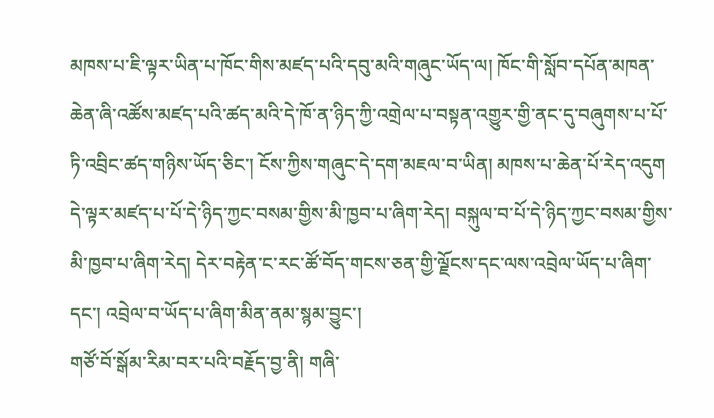མཁས་པ་ཇི་ལྟར་ཡིན་པ་ཁོང་གིས་མཛད་པའི་དབུ་མའི་གཞུང་ཡོད་ལ། ཁོང་གི་སློབ་དཔོན་མཁན་ཆེན་ཞི་འཚོས་མཛད་པའི་ཚད་མའི་དེ་ཁོ་ན་ཉིད་ཀྱི་འགྲེལ་པ་བསྟན་འགྱུར་གྱི་ནང་དུ་བཞུགས་པ་པོ་ཏི་འབྲིང་ཚད་གཉིས་ཡོད་ཅིང་། ངོས་ཀྱིས་གཞུང་དེ་དག་མཇལ་བ་ཡིན། མཁས་པ་ཆེན་པོ་རེད་འདུག དེ་ལྟར་མཛད་པ་པོ་དེ་ཉིད་ཀྱང་བསམ་གྱིས་མི་ཁྱབ་པ་ཞིག་རེད། བསྐུལ་བ་པོ་དེ་ཉིད་ཀྱང་བསམ་གྱིས་མི་ཁྱབ་པ་ཞིག་རེད། དེར་བརྟེན་ང་རང་ཚོ་བོད་གངས་ཅན་གྱི་ལྗོངས་དང་ལས་འབྲེལ་ཡོད་པ་ཞིག་དང་། འབྲེལ་བ་ཡོད་པ་ཞིག་མིན་ནམ་སྙམ་བྱུང་།
གཙོ་བོ་སྒོམ་རིམ་བར་པའི་བརྗོད་བྱ་ནི། གཞི་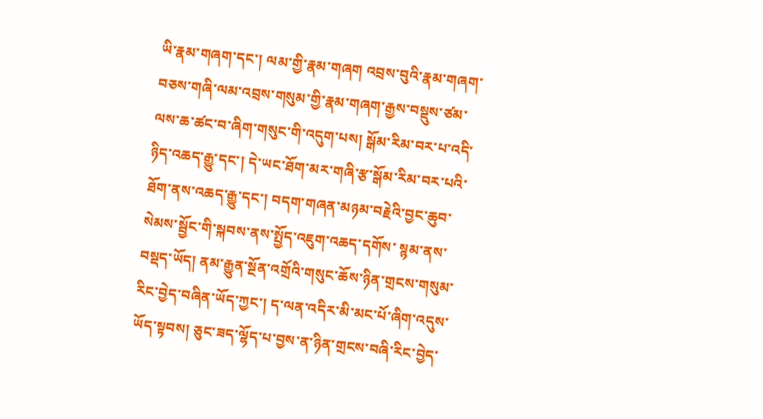ཡི་རྣམ་གཞག་དང་། ལམ་གྱི་རྣམ་གཞག འབྲས་བུའི་རྣམ་གཞག་བཅས་གཞི་ལམ་འབྲས་གསུམ་གྱི་རྣམ་གཞག་རྒྱས་བསྡུས་ཙམ་ལས་ཆ་ཚང་བ་ཞིག་གསུང་གི་འདུག་པས། སྒོམ་རིམ་བར་པ་འདི་ཉིད་འཆད་རྒྱུ་དང་། དེ་ཡང་ཐོག་མར་གཞི་རྩ་སྒོམ་རིམ་བར་པའི་ཐོག་ནས་འཆད་རྒྱུ་དང་། བདག་གཞན་མཉམ་བརྗེའི་བྱང་ཆུབ་སེམས་སྦྱོང་གི་སྐབས་ནས་སྤྱོད་འཇུག་འཆད་དགོས་ སྙམ་ནས་བསྡད་ཡོད། ནམ་རྒྱུན་སྔོན་འགྲོའི་གསུང་ཆོས་ཉིན་གྲངས་གསུམ་རིང་བྱེད་བཞིན་ཡོད་ཀྱང་། ད་ལན་འདིར་མི་མང་པོ་ཞིག་འདུས་ཡོད་སྟབས། ཅུང་ཟད་ལྷོད་པ་བྱས་ན་ཉིན་གྲངས་བཞི་རིང་བྱེད་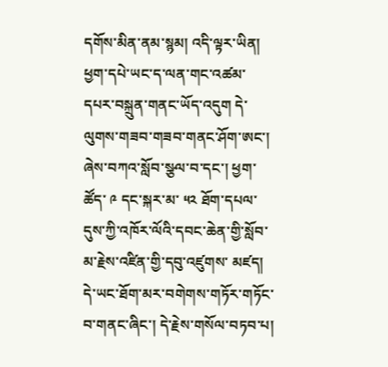དགོས་མིན་ནམ་སྙམ། འདི་ལྟར་ཡིན། ཕྱག་དཔེ་ཡང་ད་ལན་གང་འཚམ་དཔར་བསྐྲུན་གནང་ཡོད་འདུག དེ་ལུགས་གཟབ་གཟབ་གནང་ཤོག་ཨང་། ཞེས་བཀའ་སློབ་སྩལ་བ་དང་། ཕྱག་ཚོད་ ༩ དང་སྐར་མ་ ༥༢ ཐོག་དཔལ་དུས་ཀྱི་འཁོར་ལོའི་དབང་ཆེན་གྱི་སློབ་མ་རྗེས་འཛིན་གྱི་དབུ་འཛུགས་ མཛད། དེ་ཡང་ཐོག་མར་བགེགས་གཏོར་གཏོང་བ་གནང་ཞིང་། དེ་རྗེས་གསོལ་བཏབ་པ།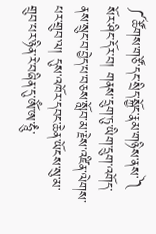༼ཚོགས་གཙོ་དང་སྲིད་སྐྱོང་རྣམ་གཉིས་ནས་༽ སོར་ཤིང་དོར་བ། གནས་དྲུག་ཏུ་ཡིག་དྲུག་འགོད་ནས་སྲུང་བ་བྱེད་པ་བཅས་སློབ་མ་རྗེས་འཛིན་ལེགས་པར་གྲུབ་ལ། དུས་འཁོར་དབང་ཆེན་ཡོངས་སུ་མ་གྲུབ་པར་ཉིན་རེ་བཞིན་དུ་ཨོཾ་ཨ་ཧཱུཾ་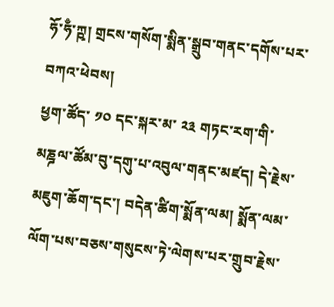ཧོ་ཧྃ་ཀྵ། གྲངས་གསོག་སྨིན་སྒྲུབ་གནང་དགོས་པར་བཀའ་ཕེབས།
ཕྱག་ཚོད་ ༡༠ དང་སྐར་མ་ ༢༣ གཏང་རག་གི་མཎྜལ་ཚོམ་བུ་དགུ་པ་འབུལ་གནང་མཛད། དེ་རྗེས་མཇུག་ཆོག་དང་། བདེན་ཚིག་སྨོན་ལམ། སྨོན་ལམ་ལོག་པས་བཅས་གསུངས་ཏེ་ལེགས་པར་གྲུབ་རྗེས་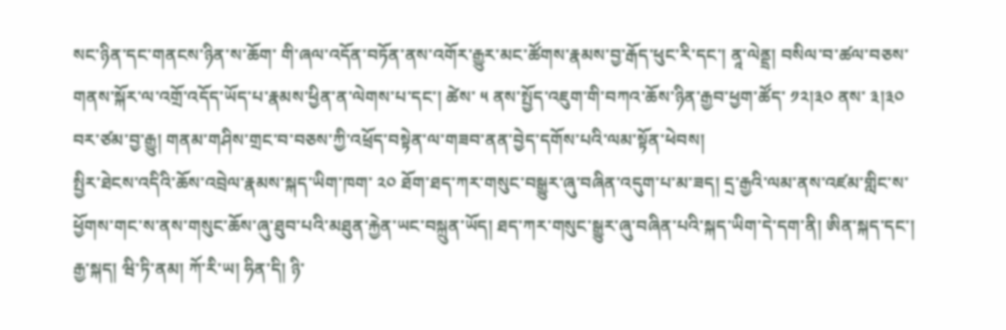སང་ཉིན་དང་གནངས་ཉིན་ས་ཆོག་ གི་ཞལ་འདོན་བཏོན་ནས་འགོར་རྒྱུར་མང་ཚོགས་རྣམས་བྱ་རྒོད་ཕུང་རི་དང་། ནཱ་ལེནྡྲ། བསིལ་བ་ཚལ་བཅས་གནས་སྐོར་ལ་འགྲོ་འདོད་ཡོད་པ་རྣམས་ཕྱིན་ན་ལེགས་པ་དང་། ཚེས་ ༥ ནས་སྤྱོད་འཇུག་གི་བཀའ་ཆོས་ཉིན་རྒྱབ་ཕྱག་ཚོད་ ༡༢།༣༠ ནས་ ༣།༣༠ བར་ཙམ་བྱ་རྒྱུ། གནམ་གཤིས་གྲང་བ་བཅས་ཀྱི་འཕྲོད་བསྟེན་ལ་གཟབ་ནན་བྱེད་དགོས་པའི་ལམ་སྟོན་ཕེབས།
སྤྱིར་ཐེངས་འདིའི་ཆོས་འབྲེལ་རྣམས་སྐད་ཡིག་ཁག་ ༢༠ ཐོག་ཐད་ཀར་གསུང་བསྒྱུར་ཞུ་བཞིན་འདུག་པ་མ་ཟད། དྲ་རྒྱའི་ལམ་ནས་འཛམ་གླིང་ས་ཕྱོགས་གང་ས་ནས་གསུང་ཆོས་ཞུ་ཐུབ་པའི་མཐུན་རྐྱེན་ཡང་བསྐྲུན་ཡོད། ཐད་ཀར་གསུང་སྒྱུར་ཞུ་བཞིན་པའི་སྐད་ཡིག་དེ་དག་ནི། ཨིན་སྐད་དང་། རྒྱ་སྐད། ཝི་ཏི་ནམ། ཀོ་རི་ཡ། ཧིན་དི། ཉི་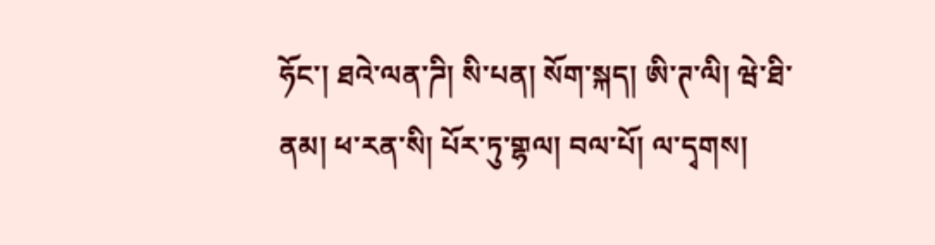ཧོང་། ཐའེ་ལན་ཌི། སི་པན། སོག་སྐད། ཨི་ཊ་ལི། ཝེ་ཐི་ནམ། ཕ་རན་སི། པོར་ཏུ་གྷལ། བལ་པོ། ལ་དྭགས།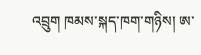འབྲུག ཁམས་སྐད་ཁག་གཉིས། ཨ་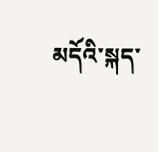མདོའི་སྐད་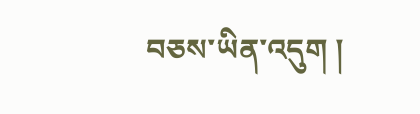བཅས་ཡིན་འདུག །